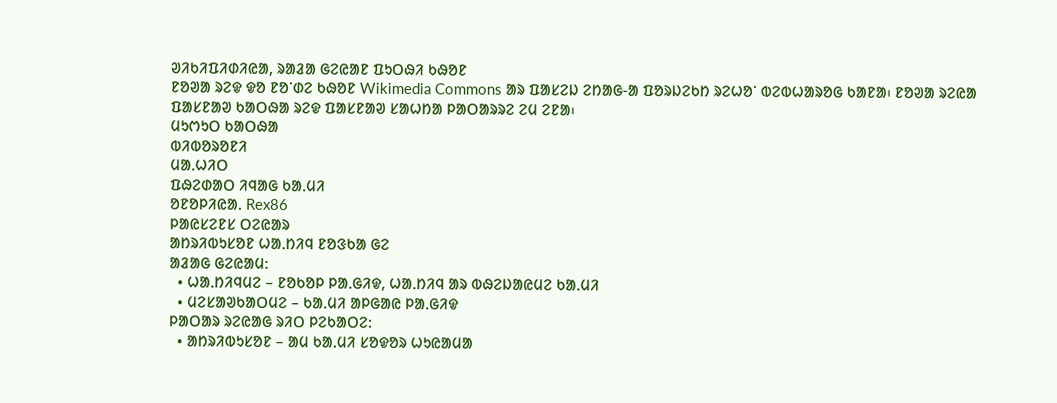ᱣᱤᱠᱤᱯᱤᱰᱤᱭᱟ, ᱨᱟᱲᱟ ᱜᱮᱭᱟᱱ ᱯᱩᱛᱷᱤ ᱠᱷᱚᱱ
ᱱᱚᱣᱟ ᱨᱮᱫ ᱫᱚ ᱱᱚᱸᱰᱮ ᱠᱷᱚᱱ Wikimedia Commons ᱟᱨ ᱯᱟᱥᱮᱡ ᱮᱴᱟᱜ-ᱟ ᱯᱚᱨᱡᱮᱠᱴ ᱨᱮᱦᱚᱸ ᱵᱮᱵᱦᱟᱨᱚᱜ ᱠᱟᱱᱟ᱾ ᱱᱚᱣᱟ ᱨᱮᱭᱟ ᱯᱟᱥᱱᱟᱣ ᱠᱟᱛᱷᱟ ᱨᱮᱫ ᱯᱟᱥᱱᱟᱣ ᱥᱟᱦᱴᱟ ᱞᱟᱛᱟᱨᱨᱮ ᱮᱢ ᱮᱱᱟ᱾
ᱢᱩᱬᱩᱛ ᱠᱟᱛᱷᱟ
ᱵᱤᱵᱚᱨᱚᱱᱤ
ᱢᱟᱹᱦᱤᱛ
ᱯᱷᱮᱰᱟᱛ ᱤᱧᱟᱜ ᱠᱟᱹᱢᱤ
ᱚᱱᱚᱞᱤᱭᱟᱹ Rex86
ᱞᱟᱭᱥᱮᱱᱥ ᱛᱮᱭᱟᱨ
ᱟᱴᱨᱤᱵᱩᱥᱚᱱ ᱦᱟᱹᱴᱤᱧ ᱱᱚᱝᱠᱟ ᱜᱮ
ᱟᱲᱟᱜ ᱜᱮᱭᱟᱢ:
  • ᱦᱟᱹᱴᱤᱧᱢᱮ – ᱱᱚᱠᱚᱞ ᱞᱟᱹᱜᱤᱫ, ᱦᱟᱹᱴᱤᱧ ᱟᱨ ᱵᱷᱮᱡᱟᱭᱢᱮ ᱠᱟᱹᱢᱤ
  • ᱢᱮᱥᱟᱣᱠᱟᱛᱢᱮ – ᱠᱟᱹᱢᱤ ᱟᱞᱜᱟᱭ ᱞᱟᱹᱜᱤᱫ
ᱞᱟᱛᱟᱨ ᱨᱮᱭᱟᱜ ᱨᱤᱛ ᱞᱮᱠᱟᱛᱮ:
  • ᱟᱴᱨᱤᱵᱩᱥᱚᱱ – ᱟᱢ ᱠᱟᱹᱢᱤ ᱥᱚᱫᱚᱨ ᱦᱩᱭᱟᱢᱟ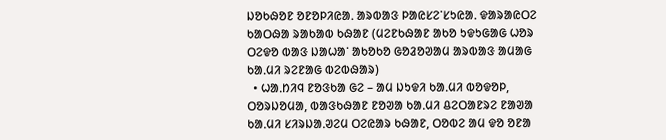ᱡᱚᱠᱷᱚᱱ ᱚᱱᱚᱞᱤᱭᱟᱹ ᱟᱨᱵᱟᱝ ᱞᱟᱭᱥᱮᱸᱥᱩᱭᱟᱹ ᱫᱟᱨᱟᱭᱛᱮ ᱠᱟᱛᱷᱟ ᱨᱟᱠᱟᱵ ᱠᱷᱟᱱ (ᱢᱮᱱᱠᱷᱟᱱ ᱟᱠᱚ ᱩᱫᱩᱜᱟᱜ ᱦᱚᱨ ᱛᱮᱫᱚ ᱵᱟᱝ ᱡᱟᱦᱟᱸ ᱟᱠᱚᱠᱚ ᱜᱚᱲᱚᱣᱟᱢ ᱟᱨᱵᱟᱝ ᱟᱢᱟᱜ ᱠᱟᱹᱢᱤ ᱨᱮᱱᱟᱜ ᱵᱮᱵᱷᱟᱨ)
  • ᱦᱟᱹᱴᱤᱧ ᱱᱚᱝᱠᱟ ᱜᱮ – ᱟᱢ ᱡᱩᱫᱤ ᱠᱟᱹᱢᱤ ᱵᱚᱫᱚᱞ, ᱛᱚᱨᱡᱚᱢᱟ, ᱵᱟᱝᱠᱷᱟᱱ ᱱᱚᱣᱟ ᱠᱟᱹᱢᱤ ᱪᱮᱛᱟᱱᱨᱮ ᱱᱟᱣᱟ ᱠᱟᱹᱢᱤ ᱥᱤᱨᱡᱟᱹᱣᱮᱢ ᱛᱮᱭᱟᱨ ᱠᱷᱟᱱ, ᱛᱚᱵᱮ ᱟᱢ ᱫᱚ ᱚᱱᱟ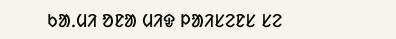ᱠᱟᱹᱢᱤ ᱚᱱᱟ ᱢᱤᱫ ᱞᱟᱤᱥᱮᱱᱥ ᱥᱮ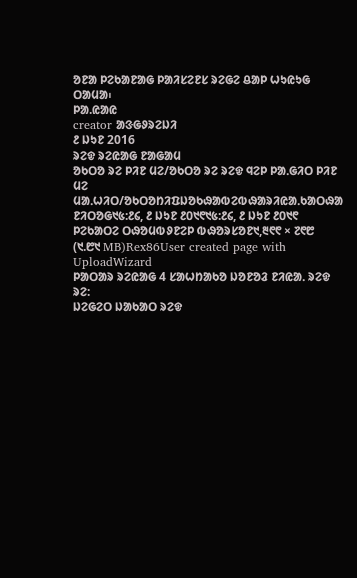ᱚᱱᱟ ᱞᱮᱠᱟᱱᱟᱜ ᱞᱟᱤᱥᱮᱱᱥ ᱨᱮᱜᱮ ᱪᱟᱞ ᱦᱩᱭᱩᱜ ᱛᱟᱢᱟ᱾
ᱞᱟ.ᱭᱟᱭ
creator ᱟᱝᱜᱽᱨᱮᱡᱤ
᱒ ᱡᱩᱱ 2016
ᱨᱮᱫ ᱨᱮᱭᱟᱜ ᱱᱟᱜᱟᱢ
ᱚᱠᱛᱚ ᱨᱮ ᱞᱤᱱ ᱢᱮ/ᱚᱠᱛᱚ ᱨᱮ ᱨᱮᱫ ᱧᱮᱞ ᱞᱟᱹᱜᱤᱛ ᱞᱤᱱ ᱢᱮ
ᱢᱟᱹᱦᱤᱛ/ᱚᱠᱛᱚᱴᱤᱯᱡᱚᱠᱷᱟᱵᱮᱵᱷᱟᱨᱤᱭᱟᱹᱠᱟᱛᱷᱟ
ᱱᱤᱛᱚᱜ᱑᱕:᱒᱔, ᱒ ᱡᱩᱱ ᱒᱐᱑᱖᱑᱕:᱒᱔, ᱒ ᱡᱩᱱ ᱒᱐᱑᱖ ᱞᱮᱠᱟᱛᱮ ᱛᱷᱚᱢᱵᱽᱱᱮᱞ ᱵᱷᱚᱨᱥᱚᱱ᱑,᱓᱖᱖ × ᱗᱖᱘ (᱑.᱘᱑ MB)Rex86User created page with UploadWizard
ᱞᱟᱛᱟᱨ ᱨᱮᱭᱟᱜ 4 ᱥᱟᱦᱴᱟᱠᱚ ᱡᱚᱱᱚᱲ ᱱᱤᱭᱟᱹ ᱨᱮᱫ ᱨᱮ:
ᱡᱮᱜᱮᱛ ᱡᱟᱠᱟᱛ ᱨᱮᱫ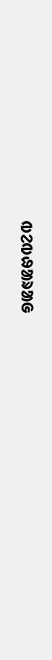ᱵᱮᱵᱷᱟᱨᱟᱜ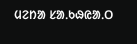ᱢᱮᱴᱟ ᱥᱟᱹᱠᱷᱭᱟᱹᱛ